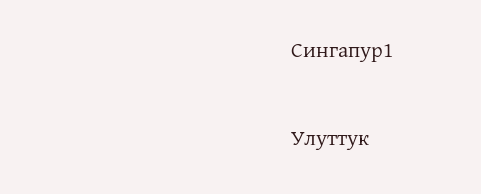Сингапур1

Улуттук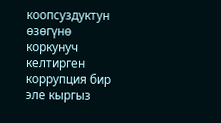коопсуздуктун өзөгүнө коркунуч келтирген коррупция бир эле кыргыз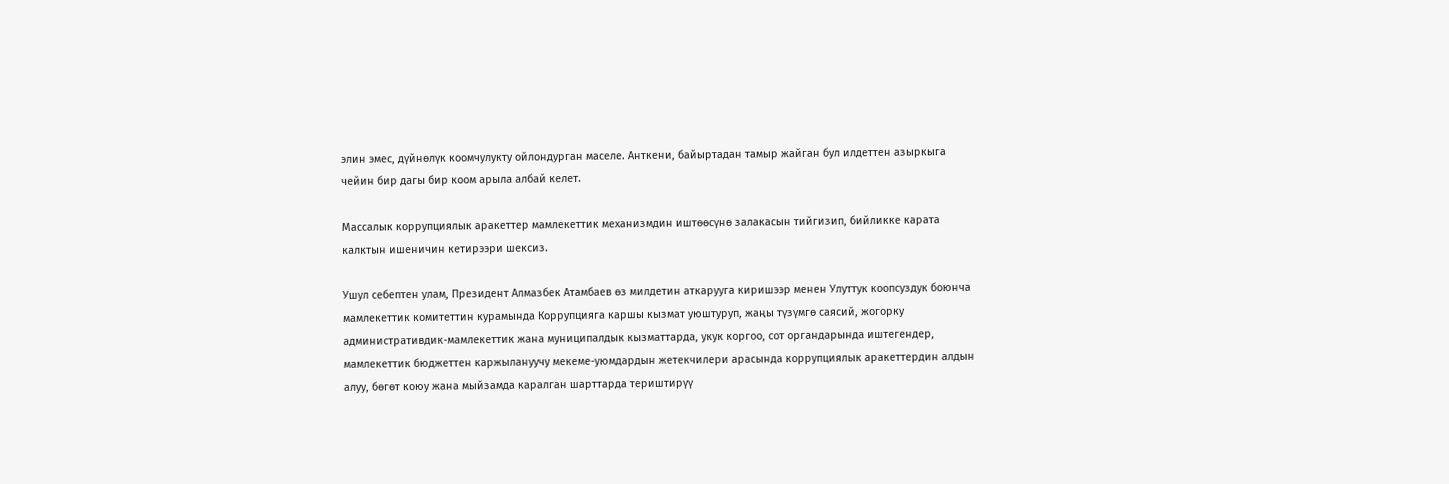элин эмес, дүйнөлүк коомчулукту ойлондурган маселе. Анткени, байыртадан тамыр жайган бул илдеттен азыркыга чейин бир дагы бир коом арыла албай келет.

Массалык коррупциялык аракеттер мамлекеттик механизмдин иштөөсүнө залакасын тийгизип, бийликке карата калктын ишеничин кетирээри шексиз.

Ушул себептен улам, Президент Алмазбек Атамбаев өз милдетин аткарууга киришээр менен Улуттук коопсуздук боюнча мамлекеттик комитеттин курамында Коррупцияга каршы кызмат уюштуруп, жаңы түзүмгө саясий, жогорку административдик-мамлекеттик жана муниципалдык кызматтарда, укук коргоо, сот органдарында иштегендер, мамлекеттик бюджеттен каржылануучу мекеме-уюмдардын жетекчилери арасында коррупциялык аракеттердин алдын алуу, бөгөт коюу жана мыйзамда каралган шарттарда териштирүү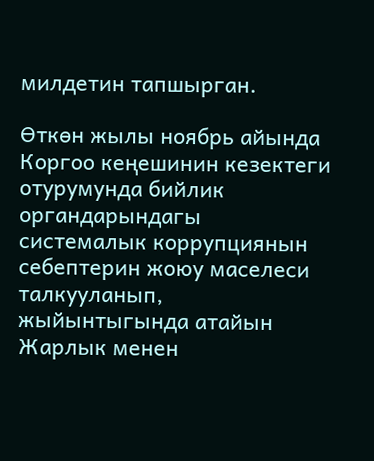милдетин тапшырган.

Өткөн жылы ноябрь айында Коргоо кеңешинин кезектеги отурумунда бийлик органдарындагы системалык коррупциянын себептерин жоюу маселеси талкууланып, жыйынтыгында атайын Жарлык менен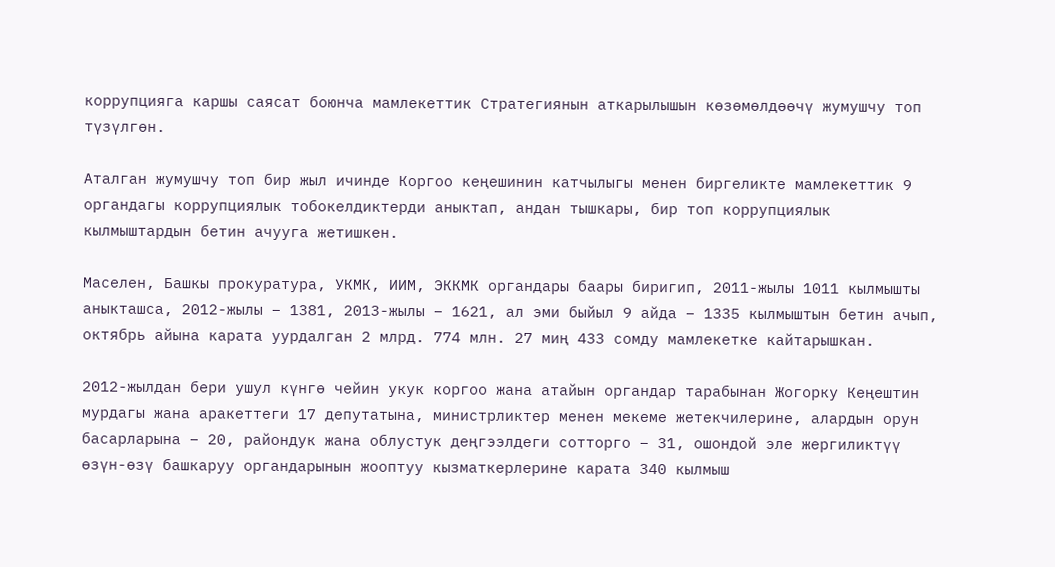коррупцияга каршы саясат боюнча мамлекеттик Стратегиянын аткарылышын көзөмөлдөөчү жумушчу топ түзүлгөн.

Аталган жумушчу топ бир жыл ичинде Коргоо кеңешинин катчылыгы менен биргеликте мамлекеттик 9 органдагы коррупциялык тобокелдиктерди аныктап, андан тышкары, бир топ коррупциялык кылмыштардын бетин ачууга жетишкен.

Маселен, Башкы прокуратура, УКМК, ИИМ, ЭККМК органдары баары биригип, 2011-жылы 1011 кылмышты аныкташса, 2012-жылы – 1381, 2013-жылы – 1621, ал эми быйыл 9 айда – 1335 кылмыштын бетин ачып, октябрь айына карата уурдалган 2 млрд. 774 млн. 27 миң 433 сомду мамлекетке кайтарышкан.

2012-жылдан бери ушул күнгө чейин укук коргоо жана атайын органдар тарабынан Жогорку Кеңештин мурдагы жана аракеттеги 17 депутатына, министрликтер менен мекеме жетекчилерине, алардын орун басарларына – 20, райондук жана облустук деңгээлдеги сотторго – 31, ошондой эле жергиликтүү өзүн-өзү башкаруу органдарынын жооптуу кызматкерлерине карата 340 кылмыш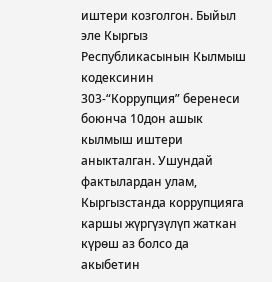иштери козголгон. Быйыл эле Кыргыз Республикасынын Кылмыш кодексинин 303-“Коррупция” беренеси боюнча 10дон ашык кылмыш иштери аныкталган. Ушундай фактылардан улам, Кыргызстанда коррупцияга каршы жүргүзүлүп жаткан күрөш аз болсо да акыбетин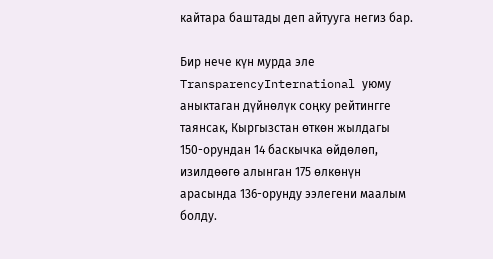кайтара баштады деп айтууга негиз бар.

Бир нече күн мурда эле TransparencyInternational уюму аныктаган дүйнөлүк соңку рейтингге таянсак, Кыргызстан өткөн жылдагы 150-орундан 14 баскычка өйдөлөп, изилдөөгө алынган 175 өлкөнүн арасында 136-орунду ээлегени маалым болду.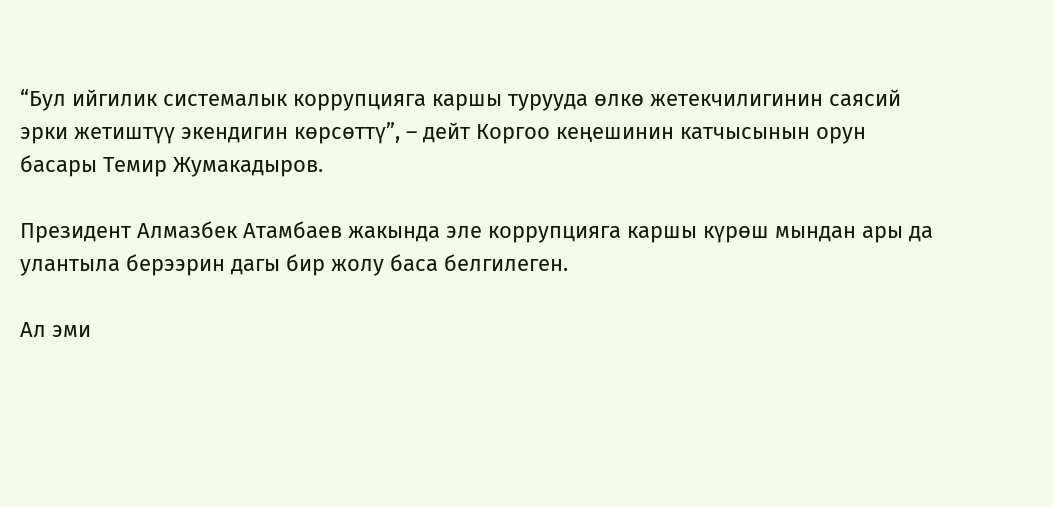“Бул ийгилик системалык коррупцияга каршы турууда өлкө жетекчилигинин саясий эрки жетиштүү экендигин көрсөттү”, – дейт Коргоо кеңешинин катчысынын орун басары Темир Жумакадыров.

Президент Алмазбек Атамбаев жакында эле коррупцияга каршы күрөш мындан ары да улантыла берээрин дагы бир жолу баса белгилеген.

Ал эми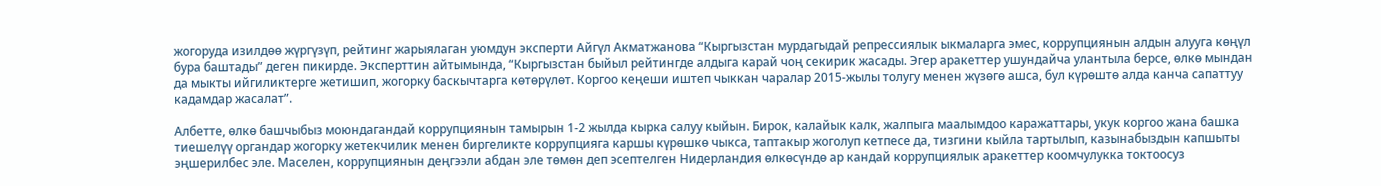жогоруда изилдөө жүргүзүп, рейтинг жарыялаган уюмдун эксперти Айгүл Акматжанова “Кыргызстан мурдагыдай репрессиялык ыкмаларга эмес, коррупциянын алдын алууга көңүл бура баштады” деген пикирде. Эксперттин айтымында, “Кыргызстан быйыл рейтингде алдыга карай чоң секирик жасады. Эгер аракеттер ушундайча улантыла берсе, өлкө мындан да мыкты ийгиликтерге жетишип, жогорку баскычтарга көтөрүлөт. Коргоо кеңеши иштеп чыккан чаралар 2015-жылы толугу менен жүзөгө ашса, бул күрөштө алда канча сапаттуу кадамдар жасалат”.

Албетте, өлкө башчыбыз моюндагандай коррупциянын тамырын 1-2 жылда кырка салуу кыйын. Бирок, калайык калк, жалпыга маалымдоо каражаттары, укук коргоо жана башка тиешелүү органдар жогорку жетекчилик менен биргеликте коррупцияга каршы күрөшкө чыкса, таптакыр жоголуп кетпесе да, тизгини кыйла тартылып, казынабыздын капшыты эңшерилбес эле. Маселен, коррупциянын деңгээли абдан эле төмөн деп эсептелген Нидерландия өлкөсүндө ар кандай коррупциялык аракеттер коомчулукка токтоосуз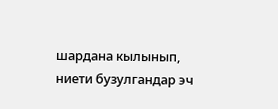шардана кылынып, ниети бузулгандар эч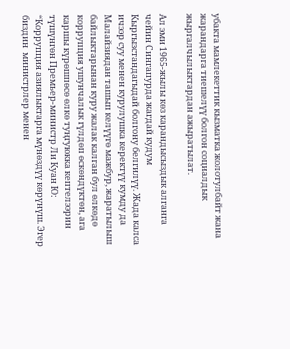убакта мамлекеттик кызматка жолотулбайт жана жарандарга тиешелүү болгон социалдык жыргалчылыктардан ажыратылат.

Ал эми 1965-жылы көз карандысыздык алганга чейин Сингапурда жагдай кудум Кыргызстандагыдай болгону белгилүү. Жада калса ичээр суу менен курулушка керектүү кумду да Малайзиядан ташып келүүгө мажбур, жаратылыш байлыктарынан куру жалак калган бул өлкөдө коррупция ушунчалык гүлдөп өскөндүктөн, ага каршы күрөшпөсө өлкө туңгуюкка кептелээрин түшүнгөн Премьер-министр Ли Куан Ю: “Коррупция азиялыктарга мүнөздүү көрүнүш. Эгер биздин  министрлер менен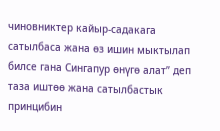чиновниктер кайыр-садакага сатылбаса жана өз ишин мыктылап билсе гана Сингапур өнүгө алат” деп таза иштөө жана сатылбастык принцибин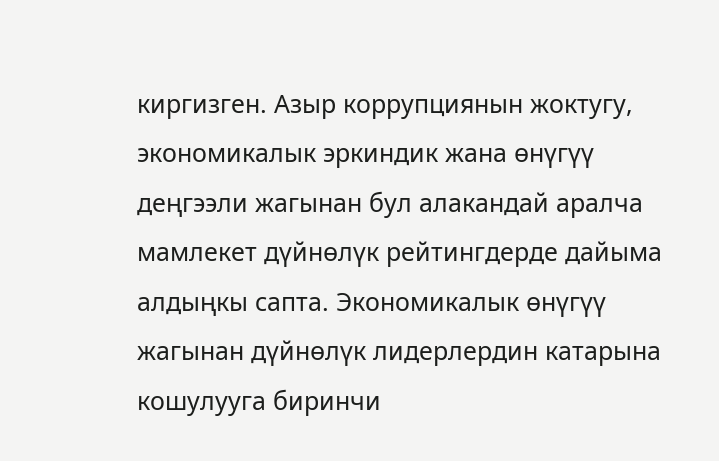киргизген. Азыр коррупциянын жоктугу, экономикалык эркиндик жана өнүгүү деңгээли жагынан бул алакандай аралча мамлекет дүйнөлүк рейтингдерде дайыма алдыңкы сапта. Экономикалык өнүгүү жагынан дүйнөлүк лидерлердин катарына кошулууга биринчи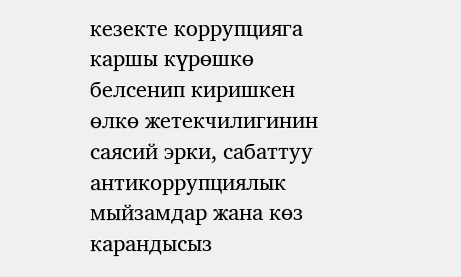кезекте коррупцияга каршы күрөшкө белсенип киришкен өлкө жетекчилигинин саясий эрки, сабаттуу антикоррупциялык мыйзамдар жана көз карандысыз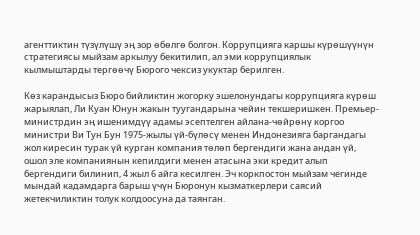агенттиктин түзүлүшү эң зор өбөлгө болгон. Коррупцияга каршы күрөшүүнүн стратегиясы мыйзам аркылуу бекитилип, ал эми коррупциялык кылмыштарды тергөөчү Бюрого чексиз укуктар берилген.

Көз карандысыз Бюро бийликтин жогорку эшелонундагы коррупцияга күрөш жарыялап, Ли Куан Юнун жакын туугандарына чейин текшеришкен. Премьер-министрдин эң ишенимдүү адамы эсептелген айлана-чөйрөнү коргоо министри Ви Тун Бун 1975-жылы үй-бүлөсү менен Индонезияга баргандагы жол киресин турак үй курган компания төлөп бергендиги жана андан үй, ошол эле компаниянын кепилдиги менен атасына эки кредит алып бергендиги билинип, 4 жыл 6 айга кесилген. Эч коркпостон мыйзам чегинде мындай кадамдарга барыш үчүн Бюронун кызматкерлери саясий жетекчиликтин толук колдоосуна да таянган.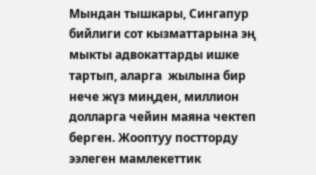Мындан тышкары, Сингапур бийлиги сот кызматтарына эң мыкты адвокаттарды ишке тартып, аларга  жылына бир нече жүз миңден, миллион долларга чейин маяна чектеп берген. Жооптуу постторду ээлеген мамлекеттик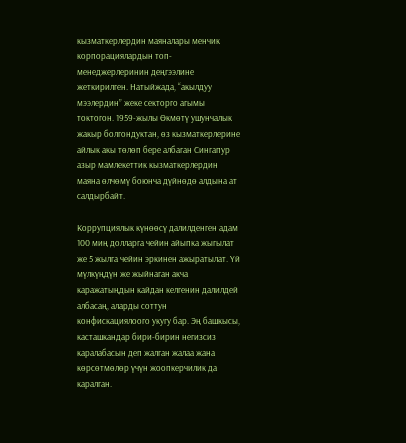кызматкерлердин маяналары менчик корпорациялардын топ-менеджерлеринин деңгээлине жеткирилген. Натыйжада, “акылдуу мээлердин” жеке секторго агымы токтогон. 1959-жылы Өкмөтү ушунчалык жакыр болгондуктан, өз кызматкерлерине айлык акы төлөп бере албаган Сингапур азыр мамлекеттик кызматкерлердин маяна өлчөмү боюнча дүйнөдө алдына ат салдырбайт.

Коррупциялык күнөөсү далилденген адам 100 миң долларга чейин айыпка жыгылат же 5 жылга чейин эркинен ажыратылат. Үй мүлкүңдүн же жыйнаган акча каражатыңдын кайдан келгенин далилдей албасаң, аларды соттун конфискациялоого укугу бар. Эң башкысы, касташкандар бири-бирин негизсиз каралабасын деп жалган жалаа жана көрсөтмөлөр үчүн жоопкерчилик да каралган.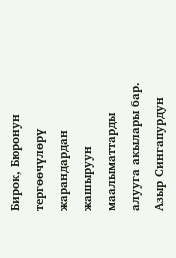Бирок, Бюронун тергөөчүлөрү жарандардан жашыруун маалыматтарды алууга акылары бар. Азыр Сингапурдун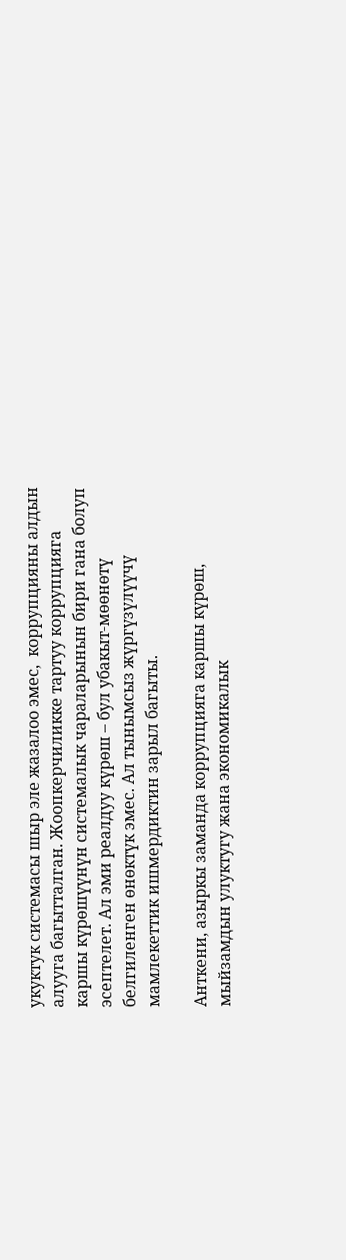укуктук системасы шыр эле жазалоо эмес,  коррупцияны алдын алууга багытталган. Жоопкерчиликке тартуу коррупцияга каршы күрөшүүнүн системалык чараларынын бири гана болуп эсептелет. Ал эми реалдуу күрөш – бул убакыт-мөөнөтү белгиленген өнөктүк эмес. Ал тынымсыз жүргүзүлүүчү мамлекеттик ишмердиктин зарыл багыты.

Анткени, азыркы заманда коррупцияга каршы күрөш, мыйзамдын улуктугу жана экономикалык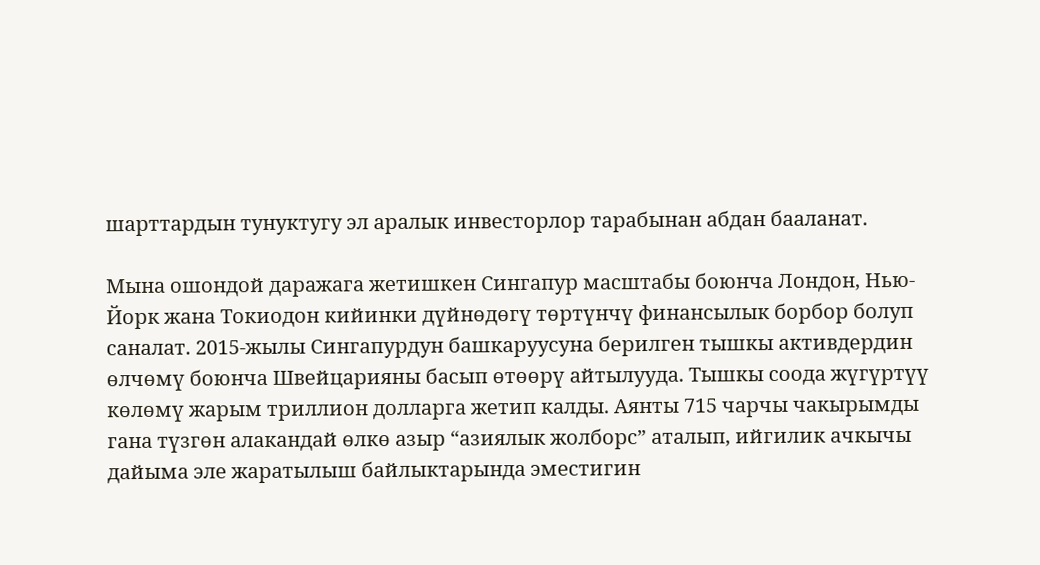шарттардын тунуктугу эл аралык инвесторлор тарабынан абдан бааланат.

Мына ошондой даражага жетишкен Сингапур масштабы боюнча Лондон, Нью-Йорк жана Токиодон кийинки дүйнөдөгү төртүнчү финансылык борбор болуп саналат. 2015-жылы Сингапурдун башкаруусуна берилген тышкы активдердин өлчөмү боюнча Швейцарияны басып өтөөрү айтылууда. Тышкы соода жүгүртүү көлөмү жарым триллион долларга жетип калды. Аянты 715 чарчы чакырымды гана түзгөн алакандай өлкө азыр “азиялык жолборс” аталып, ийгилик ачкычы дайыма эле жаратылыш байлыктарында эместигин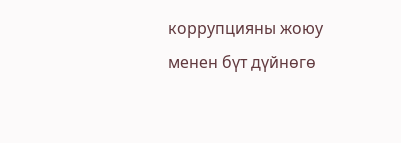коррупцияны жоюу менен бүт дүйнөгө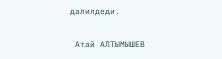далилдеди.

 Атай АЛТЫМЫШЕВ